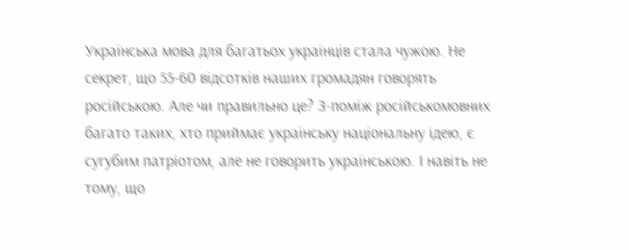Українська мова для багатьох українців стала чужою. Не секрет, що 55-60 відсотків наших громадян говорять російською. Але чи правильно це? З-поміж російськомовних багато таких, хто приймає українську національну ідею, є сугубим патріотом, але не говорить українською. І навіть не тому, що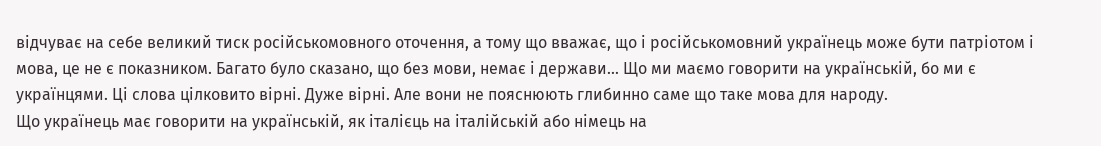відчуває на себе великий тиск російськомовного оточення, а тому що вважає, що і російськомовний українець може бути патріотом і мова, це не є показником. Багато було сказано, що без мови, немає і держави... Що ми маємо говорити на українській, бо ми є українцями. Ці слова цілковито вірні. Дуже вірні. Але вони не пояснюють глибинно саме що таке мова для народу.
Що українець має говорити на українській, як італієць на італійській або німець на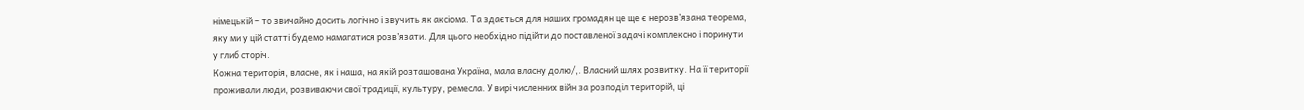німецькій – то звичайно досить логічно і звучить як аксіома. Та здається для наших громадян це ще є нерозв’язана теорема, яку ми у цій статті будемо намагатися розв’язати. Для цього необхідно підійти до поставленої задачі комплексно і поринути у глиб сторіч.
Кожна територія, власне, як і наша, на якій розташована Україна, мала власну долю/,. Власний шлях розвитку. На її території проживали люди, розвиваючи свої традиції, культуру, ремесла. У вирі численних війн за розподіл територій, ці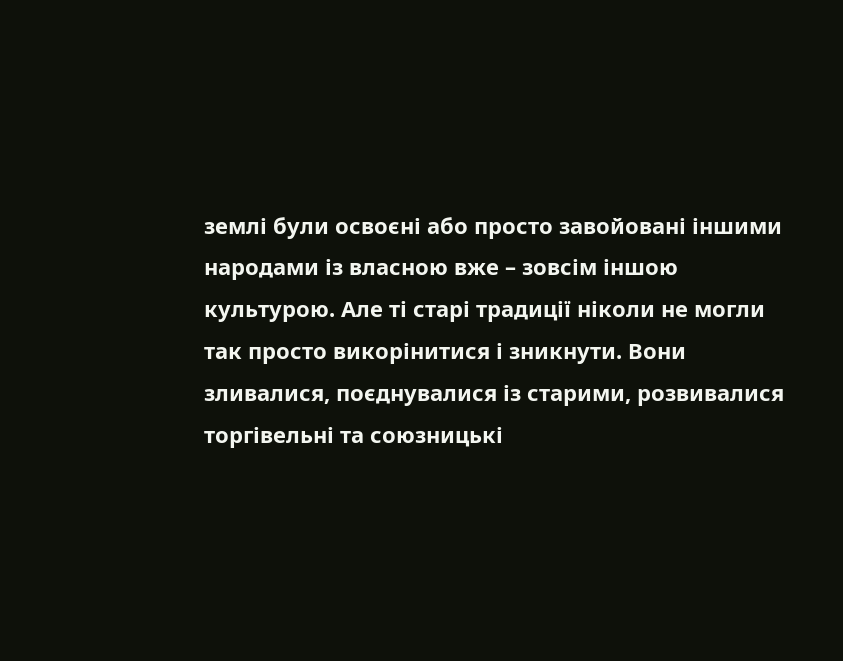землі були освоєні або просто завойовані іншими народами із власною вже – зовсім іншою культурою. Але ті старі традиції ніколи не могли так просто викорінитися і зникнути. Вони зливалися, поєднувалися із старими, розвивалися торгівельні та союзницькі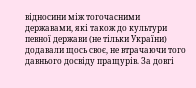відносини між тогочасними державами, які також до культури певної держави (не тільки України) додавали щось своє, не втрачаючи того давнього досвіду пращурів. За довгі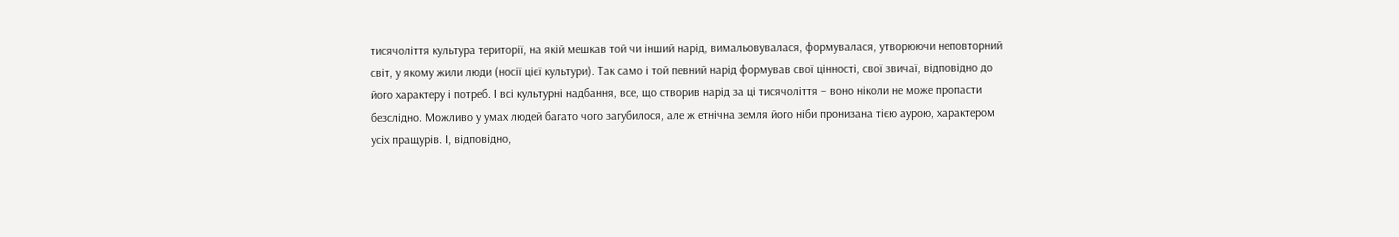тисячоліття культура території, на якій мешкав той чи інший нарід, вимальовувалася, формувалася, утворюючи неповторний світ, у якому жили люди (носії цієї культури). Так само і той певний нарід формував свої цінності, свої звичаї, відповідно до його характеру і потреб. І всі культурні надбання, все, що створив нарід за ці тисячоліття – воно ніколи не може пропасти безслідно. Можливо у умах людей багато чого загубилося, але ж етнічна земля його ніби пронизана тією аурою, характером усіх пращурів. І, відповідно,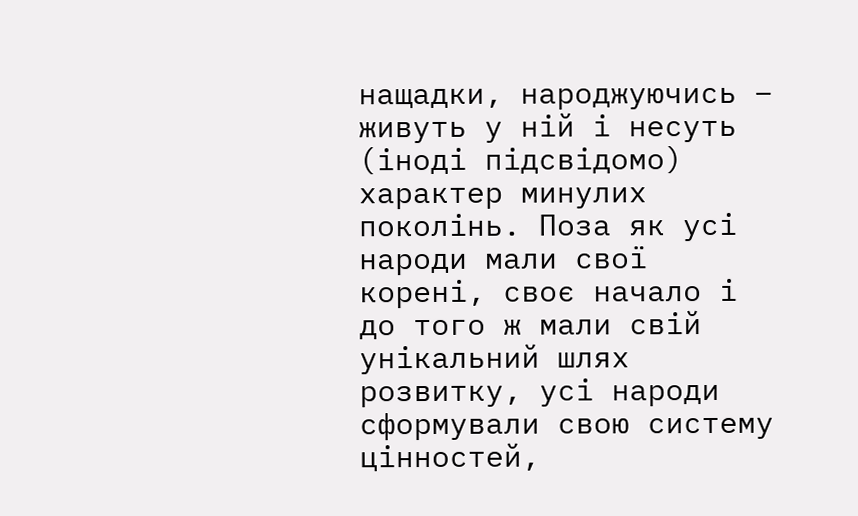нащадки, народжуючись – живуть у ній і несуть (іноді підсвідомо) характер минулих поколінь. Поза як усі народи мали свої корені, своє начало і до того ж мали свій унікальний шлях розвитку, усі народи сформували свою систему цінностей,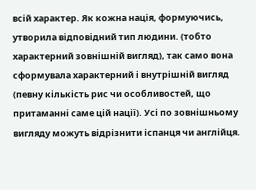всій характер. Як кожна нація, формуючись, утворила відповідний тип людини. (тобто характерний зовнішній вигляд), так само вона сформувала характерний і внутрішній вигляд (певну кількість рис чи особливостей, що притаманні саме цій нації). Усі по зовнішньому вигляду можуть відрізнити іспанця чи англійця.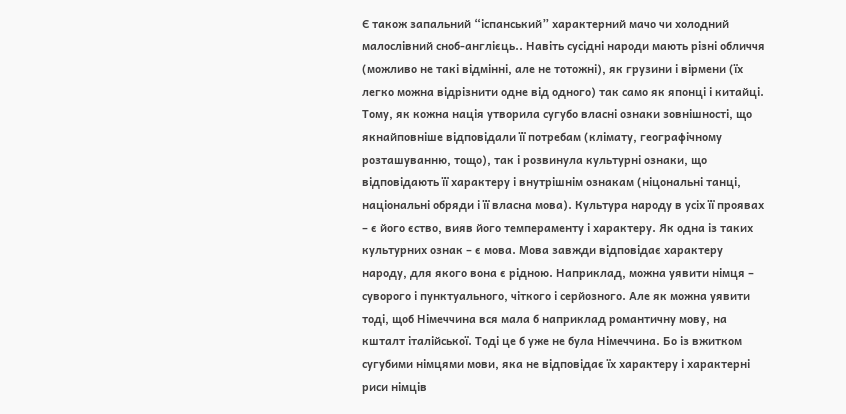Є також запальний “іспанський” характерний мачо чи холодний малослівний сноб-англієць.. Навіть сусідні народи мають різні обличчя (можливо не такі відмінні, але не тотожні), як грузини і вірмени (їх легко можна відрізнити одне від одного) так само як японці і китайці.
Тому, як кожна нація утворила сугубо власні ознаки зовнішності, що якнайповніше відповідали її потребам (клімату, географічному розташуванню, тощо), так і розвинула культурні ознаки, що відповідають її характеру і внутрішнім ознакам (ніцональні танці, національні обряди і її власна мова). Культура народу в усіх її проявах – є його єство, вияв його темпераменту і характеру. Як одна із таких культурних ознак – є мова. Мова завжди відповідає характеру народу, для якого вона є рідною. Наприклад, можна уявити німця – суворого і пунктуального, чіткого і серйозного. Але як можна уявити тоді, щоб Німеччина вся мала б наприклад романтичну мову, на кшталт італійської. Тоді це б уже не була Німеччина. Бо із вжитком сугубими німцями мови, яка не відповідає їх характеру і характерні риси німців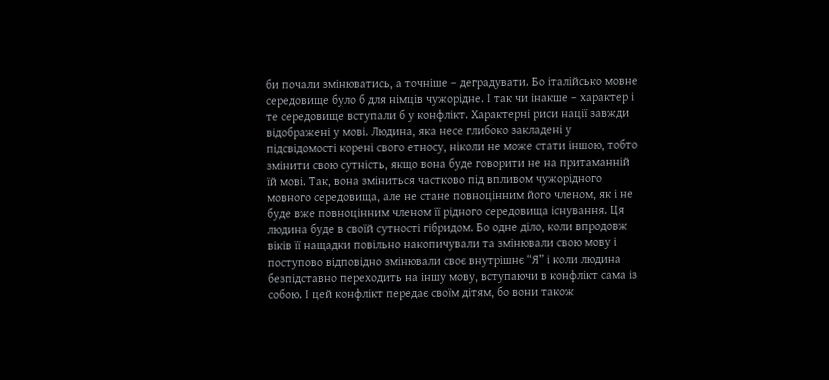би почали змінюватись, а точніше – деградувати. Бо італійсько мовне середовище було б для німців чужорідне. І так чи інакше – характер і те середовище вступали б у конфлікт. Характерні риси нації завжди відображені у мові. Людина, яка несе глибоко закладені у підсвідомості корені свого етносу, ніколи не може стати іншою, тобто змінити свою сутність, якщо вона буде говорити не на притаманній їй мові. Так, вона зміниться частково під впливом чужорідного мовного середовища, але не стане повноцінним його членом, як і не буде вже повноцінним членом її рідного середовища існування. Ця людина буде в своїй сутності гібридом. Бо одне діло, коли впродовж віків її нащадки повільно накопичували та змінювали свою мову і поступово відповідно змінювали своє внутрішнє “Я” і коли людина безпідставно переходить на іншу мову, вступаючи в конфлікт сама із собою. І цей конфлікт передає своїм дітям, бо вони також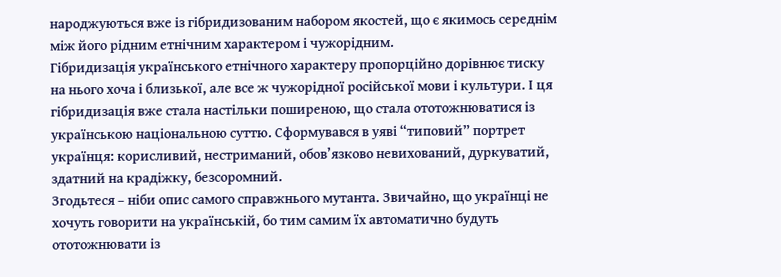народжуються вже із гібридизованим набором якостей, що є якимось середнім між його рідним етнічним характером і чужорідним.
Гібридизація українського етнічного характеру пропорційно дорівнює тиску на нього хоча і близької, але все ж чужорідної російської мови і культури. І ця гібридизація вже стала настільки поширеною, що стала ототожнюватися із українською національною суттю. Сформувався в уяві “типовий” портрет українця: корисливий, нестриманий, обов’язково невихований, дуркуватий, здатний на крадіжку, безсоромний.
Згодьтеся – ніби опис самого справжнього мутанта. Звичайно, що українці не хочуть говорити на українській, бо тим самим їх автоматично будуть ототожнювати із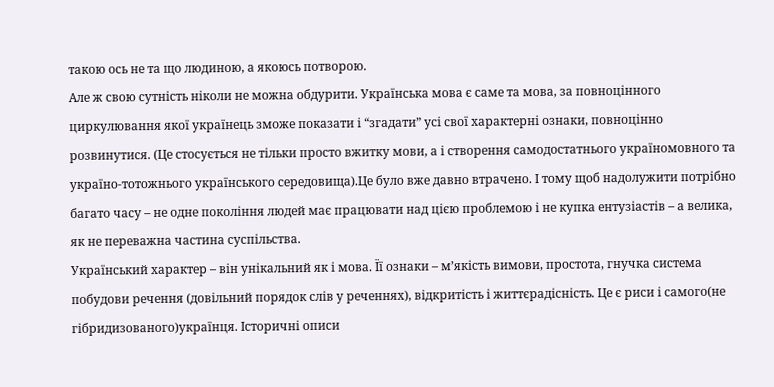такою ось не та що людиною, а якоюсь потворою.
Але ж свою сутність ніколи не можна обдурити. Українська мова є саме та мова, за повноцінного циркулювання якої українець зможе показати і “згадати” усі свої характерні ознаки, повноцінно розвинутися. (Це стосується не тільки просто вжитку мови, а і створення самодостатнього україномовного та україно-тотожнього українського середовища).Це було вже давно втрачено. І тому щоб надолужити потрібно багато часу – не одне покоління людей має працювати над цією проблемою і не купка ентузіастів – а велика, як не переважна частина суспільства.
Український характер – він унікальний як і мова. Її ознаки – м’якість вимови, простота, гнучка система побудови речення (довільний порядок слів у реченнях), відкритість і життєрадісність. Це є риси і самого(не гібридизованого)українця. Історичні описи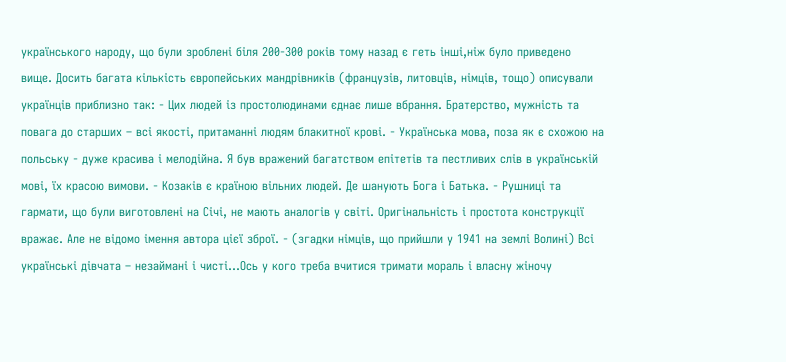українського народу, що були зроблені біля 200-300 років тому назад є геть інші,ніж було приведено вище. Досить багата кількість європейських мандрівників (французів, литовців, німців, тощо) описували українців приблизно так: - Цих людей із простолюдинами єднає лише вбрання. Братерство, мужність та повага до старших – всі якості, притаманні людям блакитної крові. - Українська мова, поза як є схожою на польську - дуже красива і мелодійна. Я був вражений багатством епітетів та пестливих слів в українській мові, їх красою вимови. - Козаків є країною вільних людей. Де шанують Бога і Батька. - Рушниці та гармати, що були виготовлені на Січі, не мають аналогів у світі. Оригінальність і простота конструкції вражає. Але не відомо імення автора цієї зброї. - (згадки німців, що прийшли у 1941 на землі Волині) Всі українські дівчата – незаймані і чисті...Ось у кого треба вчитися тримати мораль і власну жіночу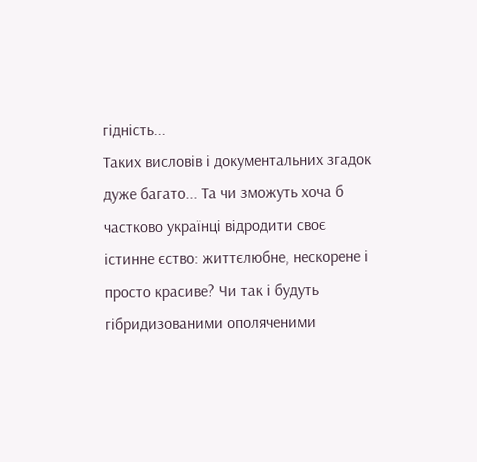гідність...
Таких висловів і документальних згадок дуже багато... Та чи зможуть хоча б частково українці відродити своє істинне єство: життєлюбне, нескорене і просто красиве? Чи так і будуть гібридизованими ополяченими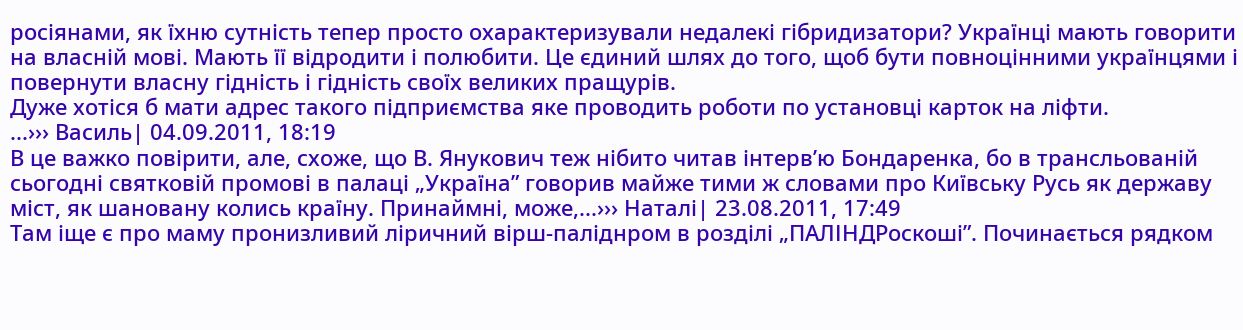росіянами, як їхню сутність тепер просто охарактеризували недалекі гібридизатори? Українці мають говорити на власній мові. Мають її відродити і полюбити. Це єдиний шлях до того, щоб бути повноцінними українцями і повернути власну гідність і гідність своїх великих пращурів.
Дуже хотіся б мати адрес такого підприємства яке проводить роботи по установці карток на ліфти.
...››› Василь| 04.09.2011, 18:19
В це важко повірити, але, схоже, що В. Янукович теж нібито читав інтерв’ю Бондаренка, бо в трансльованій сьогодні святковій промові в палаці „Україна” говорив майже тими ж словами про Київську Русь як державу міст, як шановану колись країну. Принаймні, може,...››› Наталі| 23.08.2011, 17:49
Там іще є про маму пронизливий ліричний вірш-паліднром в розділі „ПАЛІНДРоскоші”. Починається рядком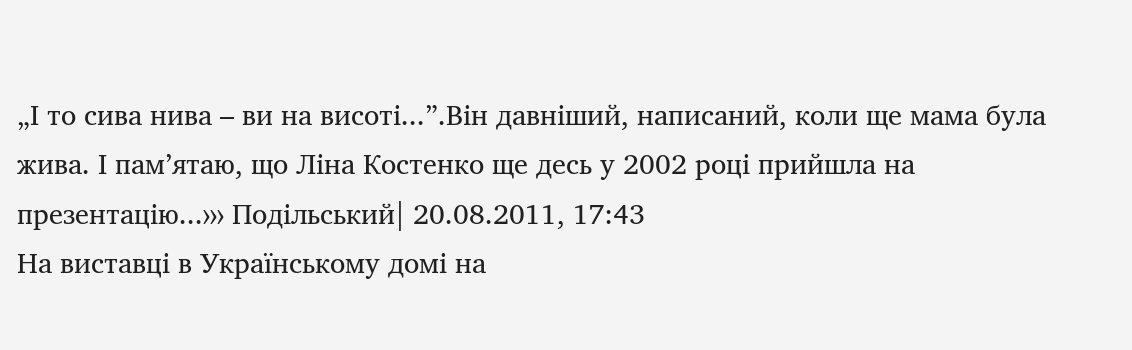„І то сива нива – ви на висоті...”.Він давніший, написаний, коли ще мама була жива. І пам’ятаю, що Ліна Костенко ще десь у 2002 році прийшла на презентацію...››› Подільський| 20.08.2011, 17:43
На виставці в Українському домі на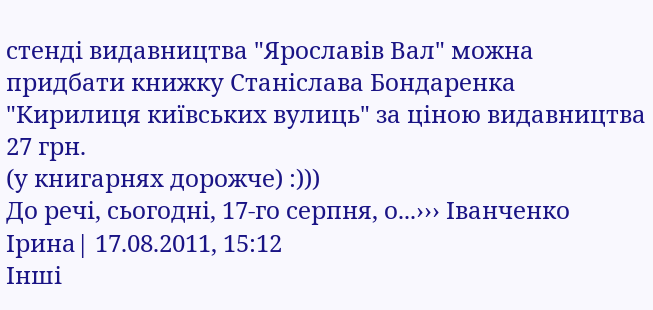стенді видавництва "Ярославів Вал" можна придбати книжку Станіслава Бондаренка "Кирилиця київських вулиць" за ціною видавництва 27 грн.
(у книгарнях дорожче) :)))
До речі, сьогодні, 17-го серпня, о...››› Іванченко Ірина| 17.08.2011, 15:12
Інші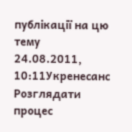публікації на цю тему
24.08.2011, 10:11Укренесанс Розглядати процес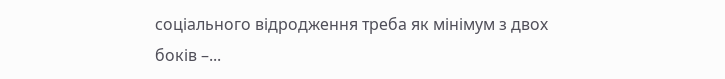соціального відродження треба як мінімум з двох боків –...